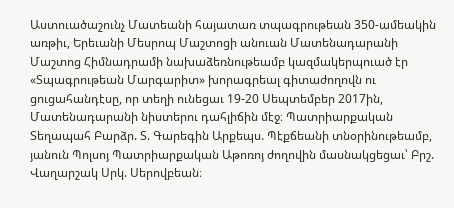Աստուածաշունչ Մատեանի հայատառ տպագրութեան 350-ամեակին առթիւ, Երեւանի Մեսրոպ Մաշտոցի անուան Մատենադարանի Մաշտոց Հիմնադրամի նախաձեռնութեամբ կազմակերպուած էր «Տպագրութեան Մարգարիտ» խորագրեալ գիտաժողովն ու ցուցահանդէսը, որ տեղի ունեցաւ 19-20 Սեպտեմբեր 2017ին, Մատենադարանի նիստերու դահլիճին մէջ։ Պատրիարքական Տեղապահ Բարձր. Տ. Գարեգին Արքեպս. Պէքճեանի տնօրինութեամբ, յանուն Պոլսոյ Պատրիարքական Աթոռոյ ժողովին մասնակցեցաւ՝ Բրշ. Վաղարշակ Սրկ. Սերովբեան։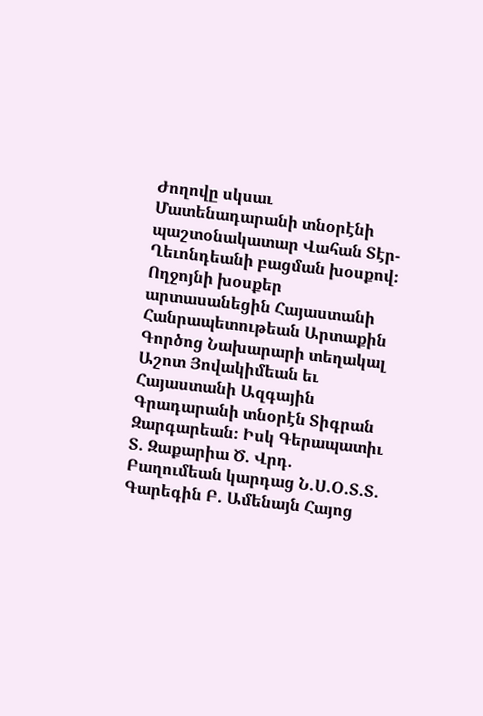Ժողովը սկսաւ Մատենադարանի տնօրէնի պաշտօնակատար Վահան Տէր-Ղեւոնդեանի բացման խօսքով։
Ողջոյնի խօսքեր արտասանեցին Հայաստանի Հանրապետութեան Արտաքին Գործոց Նախարարի տեղակալ Աշոտ Յովակիմեան եւ Հայաստանի Ազգային Գրադարանի տնօրէն Տիգրան Զարգարեան։ Իսկ Գերապատիւ Տ. Զաքարիա Ծ. Վրդ. Բաղումեան կարդաց Ն.Ս.Օ.Տ.Տ. Գարեգին Բ. Ամենայն Հայոց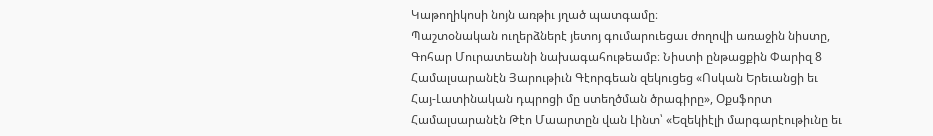Կաթողիկոսի նոյն առթիւ յղած պատգամը։
Պաշտօնական ուղերձներէ յետոյ գումարուեցաւ ժողովի առաջին նիստը, Գոհար Մուրատեանի նախագահութեամբ։ Նիստի ընթացքին Փարիզ 8 Համալսարանէն Յարութիւն Գէորգեան զեկուցեց «Ոսկան Երեւանցի եւ Հայ-Լատինական դպրոցի մը ստեղծման ծրագիրը», Օքսֆորտ Համալսարանէն Թէո Մաարտըն վան Լինտ՝ «Եզեկիէլի մարգարէութիւնը եւ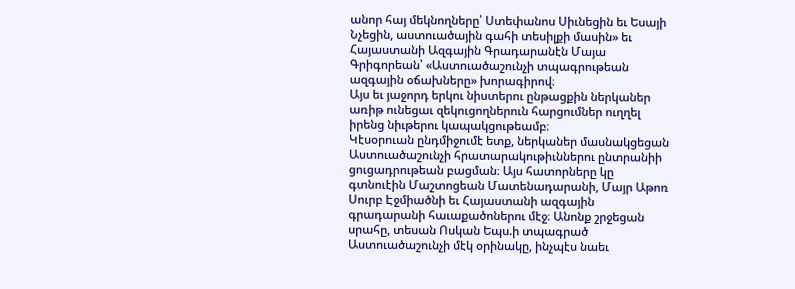անոր հայ մեկնողները՝ Ստեփանոս Սիւնեցին եւ Եսայի Նչեցին, աստուածային գահի տեսիլքի մասին» եւ Հայաստանի Ազգային Գրադարանէն Մայա Գրիգորեան՝ «Աստուածաշունչի տպագրութեան ազգային օճախները» խորագիրով։
Այս եւ յաջորդ երկու նիստերու ընթացքին ներկաներ առիթ ունեցաւ զեկուցողներուն հարցումներ ուղղել իրենց նիւթերու կապակցութեամբ։
Կէսօրուան ընդմիջումէ ետք, ներկաներ մասնակցեցան Աստուածաշունչի հրատարակութիւններու ընտրանիի ցուցադրութեան բացման։ Այս հատորները կը գտնուէին Մաշտոցեան Մատենադարանի, Մայր Աթոռ Սուրբ Էջմիածնի եւ Հայաստանի ազգային գրադարանի հաւաքածոներու մէջ։ Անոնք շրջեցան սրահը, տեսան Ոսկան Եպս.ի տպագրած Աստուածաշունչի մէկ օրինակը, ինչպէս նաեւ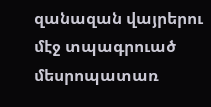զանազան վայրերու մէջ տպագրուած մեսրոպատառ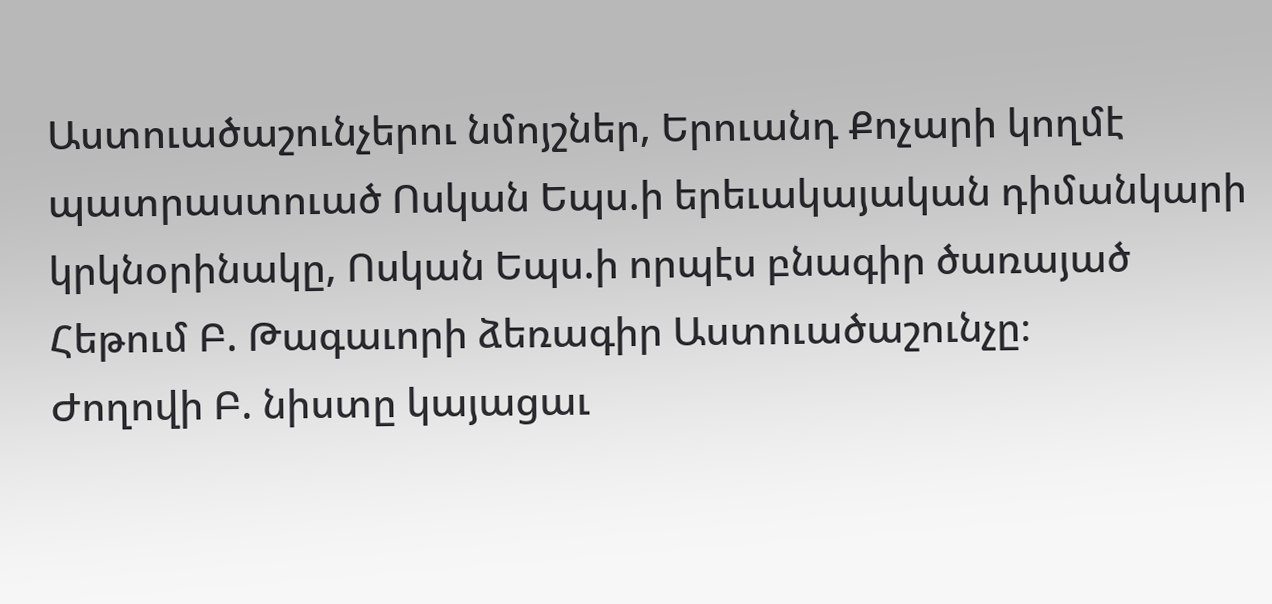Աստուածաշունչերու նմոյշներ, Երուանդ Քոչարի կողմէ պատրաստուած Ոսկան Եպս.ի երեւակայական դիմանկարի կրկնօրինակը, Ոսկան Եպս.ի որպէս բնագիր ծառայած Հեթում Բ. Թագաւորի ձեռագիր Աստուածաշունչը։
Ժողովի Բ. նիստը կայացաւ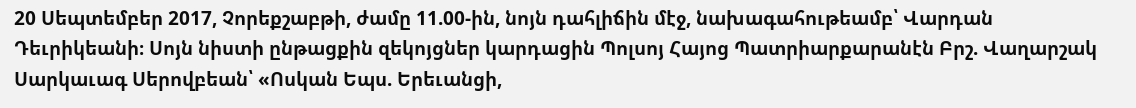20 Սեպտեմբեր 2017, Չորեքշաբթի, ժամը 11.00-ին, նոյն դահլիճին մէջ, նախագահութեամբ՝ Վարդան Դեւրիկեանի։ Սոյն նիստի ընթացքին զեկոյցներ կարդացին Պոլսոյ Հայոց Պատրիարքարանէն Բրշ. Վաղարշակ Սարկաւագ Սերովբեան՝ «Ոսկան Եպս. Երեւանցի,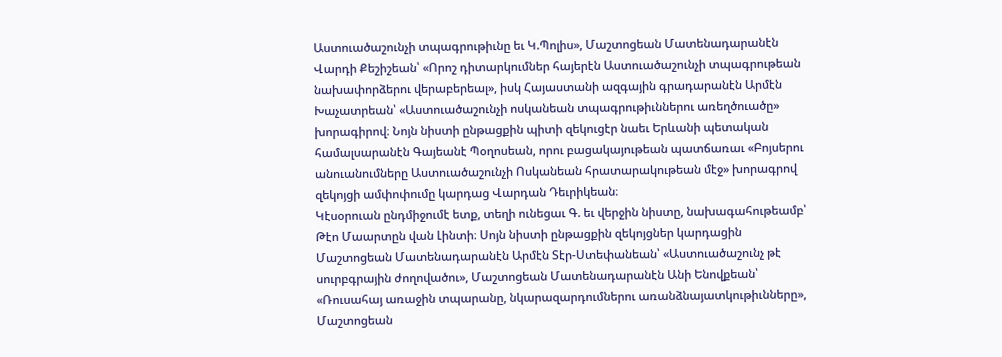Աստուածաշունչի տպագրութիւնը եւ Կ.Պոլիս», Մաշտոցեան Մատենադարանէն Վարդի Քեշիշեան՝ «Որոշ դիտարկումներ հայերէն Աստուածաշունչի տպագրութեան նախափորձերու վերաբերեալ», իսկ Հայաստանի ազգային գրադարանէն Արմէն Խաչատրեան՝ «Աստուածաշունչի ոսկանեան տպագրութիւններու առեղծուածը» խորագիրով։ Նոյն նիստի ընթացքին պիտի զեկուցէր նաեւ Երևանի պետական համալսարանէն Գայեանէ Պօղոսեան, որու բացակայութեան պատճառաւ «Բոյսերու անուանումները Աստուածաշունչի Ոսկանեան հրատարակութեան մէջ» խորագրով զեկոյցի ամփոփումը կարդաց Վարդան Դեւրիկեան։
Կէսօրուան ընդմիջումէ ետք, տեղի ունեցաւ Գ. եւ վերջին նիստը, նախագահութեամբ՝ Թէո Մաարտըն վան Լինտի։ Սոյն նիստի ընթացքին զեկոյցներ կարդացին Մաշտոցեան Մատենադարանէն Արմէն Տէր-Ստեփանեան՝ «Աստուածաշունչ թէ սուրբգրային ժողովածու», Մաշտոցեան Մատենադարանէն Անի Ենովքեան՝ «Ռուսահայ առաջին տպարանը, նկարազարդումներու առանձնայատկութիւնները», Մաշտոցեան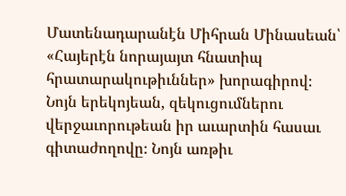Մատենադարանէն Միհրան Մինասեան՝ «Հայերէն նորայայտ հնատիպ հրատարակութիւններ» խորագիրով։
Նոյն երեկոյեան, զեկուցումներու վերջաւորութեան իր աւարտին հասաւ գիտաժողովը։ Նոյն առթիւ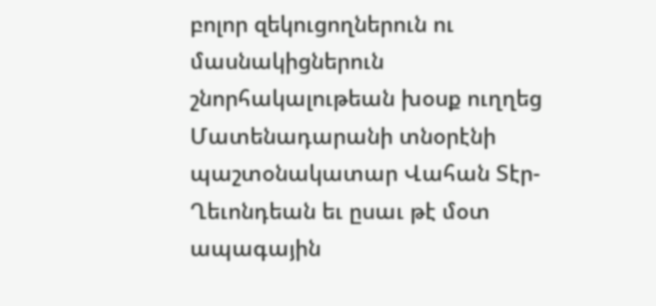բոլոր զեկուցողներուն ու մասնակիցներուն շնորհակալութեան խօսք ուղղեց Մատենադարանի տնօրէնի պաշտօնակատար Վահան Տէր-Ղեւոնդեան եւ ըսաւ թէ մօտ ապագային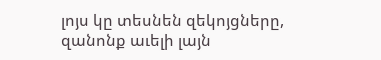լոյս կը տեսնեն զեկոյցները, զանոնք աւելի լայն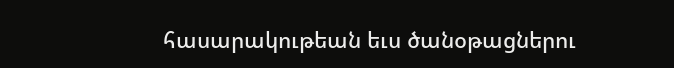հասարակութեան եւս ծանօթացներու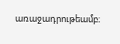առաջադրութեամբ։